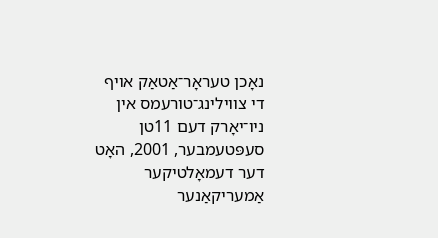נאָכן טעראָר־אַטאַק אויף די צווילינג־טורעמס אין ניו־יאָרק דעם 11טן סעפּטעמבער, 2001, האָט דער דעמאָלטיקער אַמעריקאַנער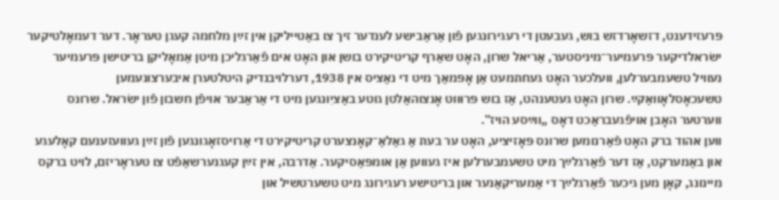פּרעזידענט, דזשאָרדזש בוש, געבעטן די רעגירונגען פֿון אַראַבישע לענדער זיך צו באַטייליקן אין זײַן מלחמה קעגן טעראָר. דער דעמאָלטיקער ישׂראלדיקער פּרעמיער־מיניסטער, אַריאל שרון, האָט שאַרף קריטיקירט בושן און האָט אים פֿאַרגליכן מיטן אַמאָליקן בריטישן פּרעמיער נעוויל טשעמבערלען, וועלכער האָט געחתמעט אַן אָפּמאַך מיט די נאַציס אין 1938, דערלויבנדיק היטלטערן איבערצונעמען טשעכאָסלאָוואַקײַ. שרון האָט געטענהט, אַז בוש פּרוּווט אָנצוהאַלטן גוטע באַציִונגען מיט די אַראַבער אויפֿן חשבון פֿון ישׂראל. שרונס ווערטער האָבן אויפֿגעבראַכט דאָס „ווײַסע הויז‟.
ווען אהוד ברק האָט פֿאַרנומען שרונס פּאָזיציע, האָט ער בעת אַ גאַלאַ־קאָנצערט קריטיקירט די אַרויסזאָגונגען פֿון זײַן געוועזענעם קאָלעגע און באַמערקט, אַז דער פֿאַרגלײַך מיט טשעמבערלען איז געווען אַן אומפּאַסיקער. אַדרבה, אין זײַן קעגנערשאַפֿט צו טעראָריזם, לויט ברקס מיינונג, קאָן מען גיכער פֿאַרגלײַך די אַמעריקאַנער און בריטישע רעגירונג מיט טשערטשיל און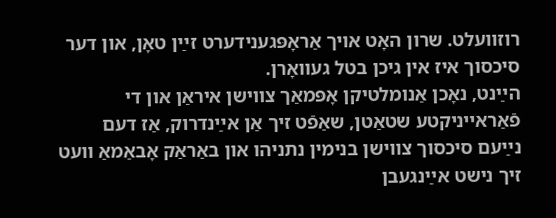רוזוועלט. שרון האָט אויך אַראָפּגענידערט זײַן טאָן, און דער סיכסוך איז אין גיכן בטל געוואָרן.
הײַנט, נאָכן אַנומלטיקן אָפּמאַך צווישן איראַן און די פֿאַראייניקטע שטאַטן, שאַפֿט זיך אַן אײַנדרוק, אַז דעם נײַעם סיכסוך צווישן בנימין נתניהו און באַראַק אָבאַמאַ וועט זיך נישט אײַנגעבן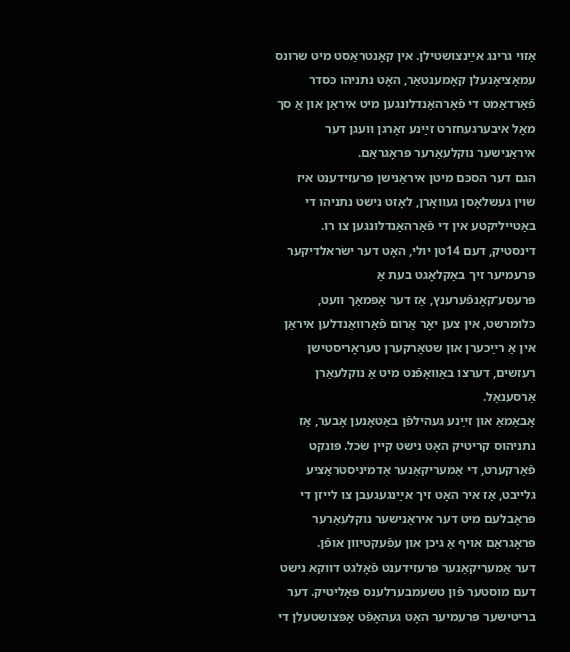אַזוי גרינג אײַנצושטילן. אין קאָנטראַסט מיט שרונס עמאָציאָנעלן קאָמענטאַר, האָט נתניהו כּסדר פֿאַרדאַמט די פֿאַרהאַנדלונגען מיט איראַן און אַ סך מאָל איבערגעחזרט זײַנע זאָרגן וועגן דער איראַנישער נוקלעאַרער פּראָגראַם.
הגם דער הסכּם מיטן איראַנישן פּרעזידענט איז שוין געשלאָסן געוואָרן, לאָזט נישט נתניהו די באַטייליקטע אין די פֿאַרהאַנדלונגען צו רו. דינסטיק, דעם 14טן יולי, האָט דער ישׂראלדיקער פּרעמיער זיך באַקלאָגט בעת אַ פּרעסע־קאָנפֿערענץ, אַז דער אָפּמאַך וועט, כּלומרשט, אין צען יאָר אַרום פֿאַרוואַנדלען איראַן אין אַ רײַכערן און שטאַרקערן טעראָריסטישן רעזשים, דערצו באַוואָפֿנט מיט אַ נוקלעאַרן אַרסענאַל.
אָבאַמאַ און זײַנע געהילפֿן באַטאָנען אָבער, אַז נתניהוס קריטיק האָט נישט קיין שׂכל. פּונקט פֿאַרקערט, די אַמעריקאַנער אַדמיניסטראַציע גלייבט, אַז איר האָט זיך אײַנגעגעבן צו לייזן די פּראָבלעם מיט דער איראַנישער נוקלעאַרער פּראָגראַם אויף אַ גיכן און עפֿעקטיוון אופֿן.
דער אַמעריקאַנער פּרעזידענט פֿאָלגט דווקא נישט דעם מוסטער פֿון טשעמבערלענס פּאָליטיק. דער בריטישער פּרעמיער האָט געהאָפֿט אָפּצושטעלן די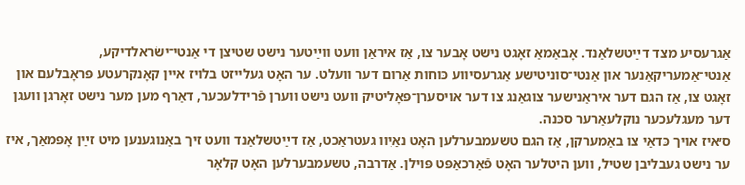אַגרעסיע מצד דײַטשלאַנד. אָבאַמאַ זאָגט נישט אָבער צו, אַז איראַן וועט ווײַטער נישט שטיצן די אַנטי־ישׂראלדיקע, אַנטי־אַמעריקאַנער און אַנטי־סוניטישע אַגרעסיווע כּוחות אַרום דער וועלט. ער האָט געלייזט בלויז איין קאָנקרעטע פּראָבלעם און זאָגט צו, אַז הגם דער איראַנישער צוגאַנג צו דער אויסערן־פּאָליטיק וועט נישט ווערן פֿרידלעכער, דאַרף מען מער נישט זאָרגן וועגן דער מעגלעכער נוקלעאַרער סכּנה.
ס׳איז אויך כּדאַי צו באַמערקן, אַז הגם טשעמבערלען האָט נאַיִוו געטראַכט, אַז דײַטשלאַנד וועט זיך באַנוגענען מיט זײַן אָפּמאַך, איז ער נישט געבליבן שטיל, ווען היטלער האָט פֿאַרכאַפּט פּוילן. אַדרבה, טשעמבערלען האָט קלאָר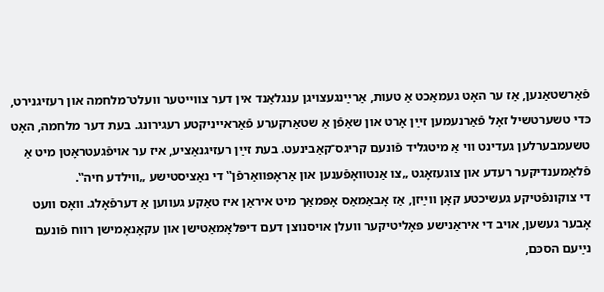פֿאַרשטאַנען, אַז ער האָט געמאַכט אַ טעות, אַרײַנגעצויגן ענגלאַנד אין דער צווייטער וועלט־מלחמה און רעזיגנירט, כּדי טשערטשיל זאָל פֿאַרנעמען זײַן אָרט און שאַפֿן אַ שטאַרקערע פֿאַראייניקטע רעגירונג. בעת דער מלחמה, האָט טשעמבערלען געדינט ווי אַ מיטגליד פֿונעם קריגס־קאַבינעט. בעת זײַן רעזיגנאַציע, איז ער אויפֿגעטראָטן מיט אַ פֿלאַמענדיקער רעדע און צוגעזאָגט „צו אַנטוואָפֿענען און אַראָפּוואַרפֿן‟ די נאַציסטישע „ווילדע חיה‟.
די צוקונפֿטיקע געשיכטע קאָן ווײַזן, אַז אָבאַמאַס אָפּמאַך מיט איראַן איז טאַקע געווען אַ דערפֿאָלג. וואָס וועט אָבער געשען, אויב די איראַנישע פּאָליטיקער וועלן אויסנוצן דעם דיפּלאָמאַטישן און עקאָנאָמישן רווח פֿונעם נײַעם הסכּם,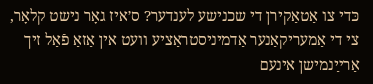כּדי צו אַטאַקירן די שכנישע לענדער? ס׳איז גאָר נישט קלאָר, צי די אַמעריקאַנער אַדמיניסטראַציע וועט אין אַזאַ פֿאַל זיך אַרײַנמישן אינעם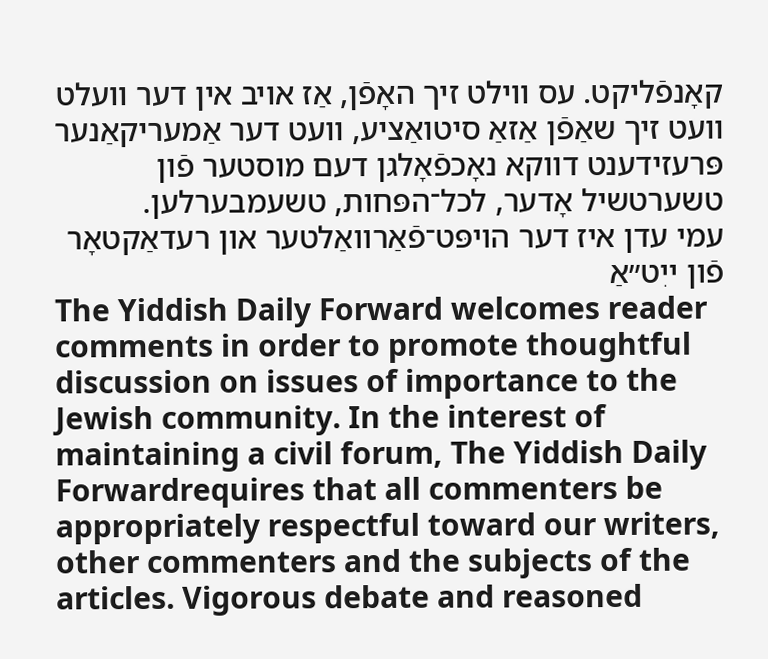קאָנפֿליקט. עס ווילט זיך האָפֿן, אַז אויב אין דער וועלט וועט זיך שאַפֿן אַזאַ סיטואַציע, וועט דער אַמעריקאַנער פּרעזידענט דווקא נאָכפֿאָלגן דעם מוסטער פֿון טשערטשיל אָדער, לכל־הפּחות, טשעמבערלען.
עמי עדן איז דער הויפּט־פֿאַרוואַלטער און רעדאַקטאָר פֿון ייִט״אַ
The Yiddish Daily Forward welcomes reader comments in order to promote thoughtful discussion on issues of importance to the Jewish community. In the interest of maintaining a civil forum, The Yiddish Daily Forwardrequires that all commenters be appropriately respectful toward our writers, other commenters and the subjects of the articles. Vigorous debate and reasoned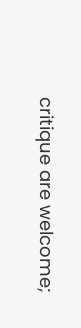critique are welcome;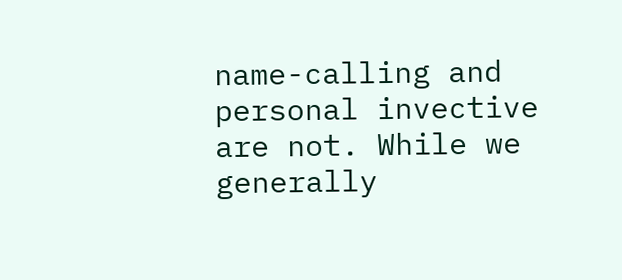name-calling and personal invective are not. While we generally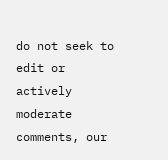do not seek to edit or actively moderate comments, our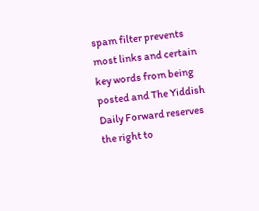spam filter prevents most links and certain key words from being posted and The Yiddish Daily Forward reserves the right to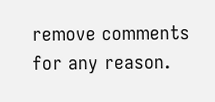remove comments for any reason.